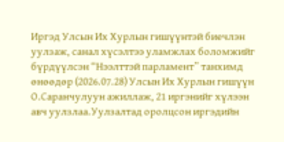Иргэд Улсын Их Хурлын гишүүнтэй биечлэн уулзаж, санал хүсэлтээ уламжлах боломжийг бүрдүүлсэн “Нээлттэй парламент” танхимд өнөөдөр (2026.07.28) Улсын Их Хурлын гишүүн О.Саранчулуун ажиллаж, 21 иргэнийг хүлээн авч уулзлаа.Уулзалтад оролцсон иргэдийн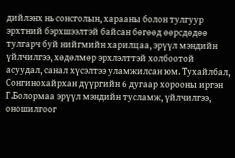дийлэнх нь сонсголын, харааны болон тулгуур эрхтний бэрхшээлтэй байсан бөгөөд өөрсдөдөө тулгарч буй нийгмийн харилцаа, эрүүл мэндийн үйлчилгээ, хөдөлмөр эрхлэлттэй холбоотой асуудал, санал хүсэлтээ уламжилсан юм. Тухайлбал, Сонгинохайрхан дүүргийн 6 дугаар хорооны иргэн Г.Болормаа эрүүл мэндийн тусламж, үйлчилгээ, оношилгоог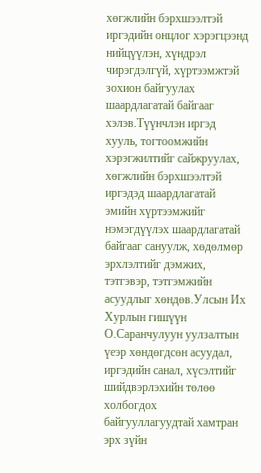хөгжлийн бэрхшээлтэй иргэдийн онцлог хэрэгцээнд нийцүүлэн, хүндрэл чирэгдэлгүй, хүртээмжтэй зохион байгуулах шаардлагатай байгааг хэлэв.Түүнчлэн иргэд хууль, тогтоомжийн хэрэгжилтийг сайжруулах, хөгжлийн бэрхшээлтэй иргэдэд шаардлагатай эмийн хүртээмжийг нэмэгдүүлэх шаардлагатай байгааг сануулж, хөдөлмөр эрхлэлтийг дэмжих, тэтгэвэр, тэтгэмжийн асуудлыг хөндөв.Улсын Их Хурлын гишүүн О.Саранчулуун уулзалтын үеэр хөндөгдсөн асуудал, иргэдийн санал, хүсэлтийг шийдвэрлэхийн төлөө холбогдох байгууллагуудтай хамтран эрх зүйн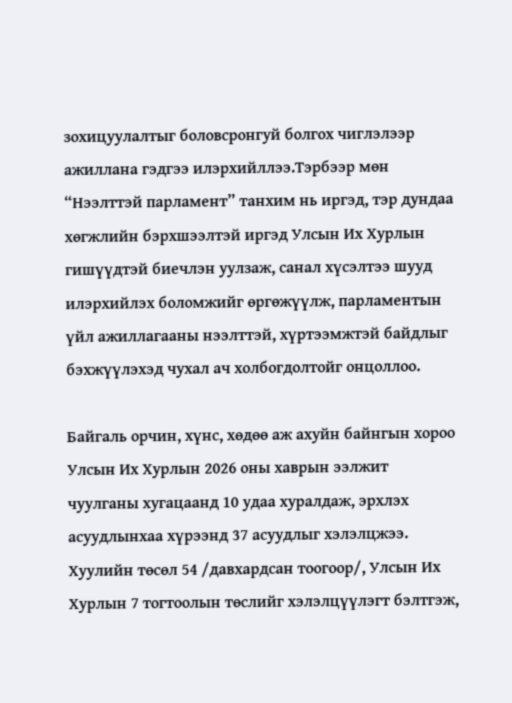зохицуулалтыг боловсронгуй болгох чиглэлээр ажиллана гэдгээ илэрхийллээ.Тэрбээр мөн “Нээлттэй парламент” танхим нь иргэд, тэр дундаа хөгжлийн бэрхшээлтэй иргэд Улсын Их Хурлын гишүүдтэй биечлэн уулзаж, санал хүсэлтээ шууд илэрхийлэх боломжийг өргөжүүлж, парламентын үйл ажиллагааны нээлттэй, хүртээмжтэй байдлыг бэхжүүлэхэд чухал ач холбогдолтойг онцоллоо.

Байгаль орчин, хүнс, хөдөө аж ахуйн байнгын хороо Улсын Их Хурлын 2026 оны хаврын ээлжит чуулганы хугацаанд 10 удаа хуралдаж, эрхлэх асуудлынхаа хүрээнд 37 асуудлыг хэлэлцжээ. Хуулийн төсөл 54 /давхардсан тоогоор/, Улсын Их Хурлын 7 тогтоолын төслийг хэлэлцүүлэгт бэлтгэж,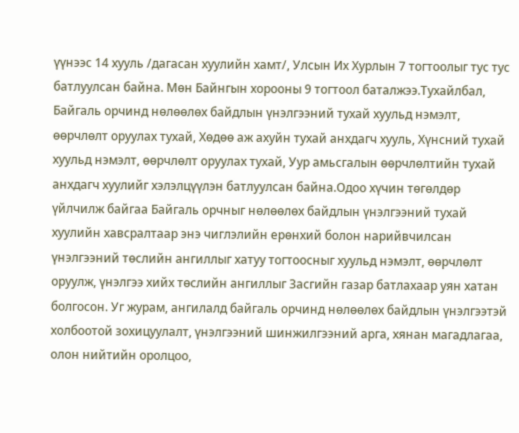үүнээс 14 хууль /дагасан хуулийн хамт/, Улсын Их Хурлын 7 тогтоолыг тус тус батлуулсан байна. Мөн Байнгын хорооны 9 тогтоол баталжээ.Тухайлбал, Байгаль орчинд нөлөөлөх байдлын үнэлгээний тухай хуульд нэмэлт, өөрчлөлт оруулах тухай, Хөдөө аж ахуйн тухай анхдагч хууль, Хүнсний тухай хуульд нэмэлт, өөрчлөлт оруулах тухай, Уур амьсгалын өөрчлөлтийн тухай анхдагч хуулийг хэлэлцүүлэн батлуулсан байна.Одоо хүчин төгөлдөр үйлчилж байгаа Байгаль орчныг нөлөөлөх байдлын үнэлгээний тухай хуулийн хавсралтаар энэ чиглэлийн ерөнхий болон нарийвчилсан үнэлгээний төслийн ангиллыг хатуу тогтоосныг хуульд нэмэлт, өөрчлөлт оруулж, үнэлгээ хийх төслийн ангиллыг Засгийн газар батлахаар уян хатан болгосон. Уг журам, ангилалд байгаль орчинд нөлөөлөх байдлын үнэлгээтэй холбоотой зохицуулалт, үнэлгээний шинжилгээний арга, хянан магадлагаа, олон нийтийн оролцоо,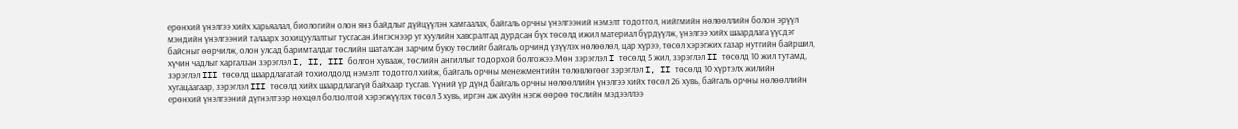ерөнхий үнэлгээ хийх харьяалал, биологийн олон янз байдлыг дүйцүүлэн хамгаалах, байгаль орчны үнэлгээний нэмэлт тодотгол, нийгмийн нөлөөллийн болон эрүүл мэндийн үнэлгээний талаарх зохицуулалтыг тусгасан.Ингэснээр уг хуулийн хавсралтад дурдсан бүх төсөлд ижил материал бүрдүүлж, үнэлгээ хийх шаардлага үүсдэг байсныг өөрчилж, олон улсад баримталдаг төслийн шаталсан зарчим буюу төслийг байгаль орчинд үзүүлэх нөлөөлөл, цар хүрээ, төсөл хэрэгжих газар нутгийн байршил, хүчин чадлыг харгалзан зэрэглэл I, II, III болгон хувааж, төслийн ангиллыг тодорхой болгожээ.Мөн зэрэглэл I төсөлд 5 жил, зэрэглэл II төсөлд 10 жил тутамд, зэрэглэл III төсөлд шаардлагатай тохиолдолд нэмэлт тодотгол хийж, байгаль орчны менежментийн төлөвлөгөөг зэрэглэл I, II төсөлд 10 хүртэлх жилийн хугацаагаар, зэрэглэл III төсөлд хийх шаардлагагүй байхаар тусгав. Үүний үр дүнд байгаль орчны нөлөөллийн үнэлгээ хийх төсөл 26 хувь, байгаль орчны нөлөөллийн ерөнхий үнэлгээний дүгнэлтээр нөхцөл болзолтой хэрэгжүүлэх төсөл 3 хувь, иргэн аж ахуйн нэгж өөрөө төслийн мэдээллээ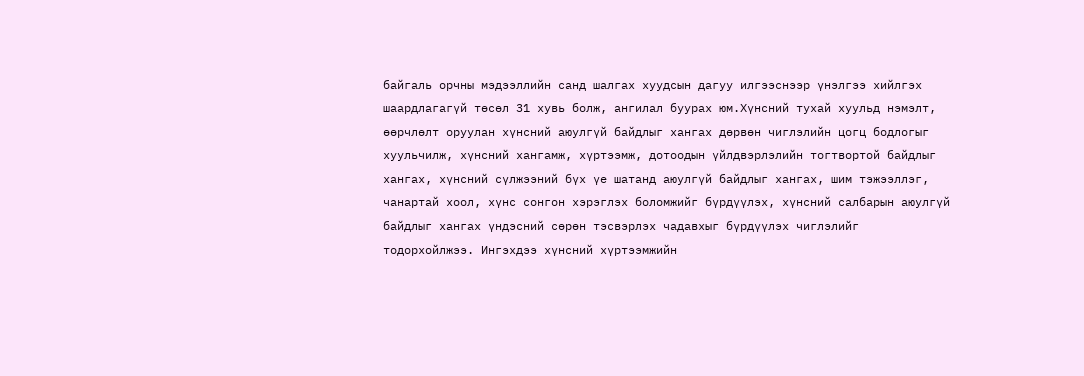байгаль орчны мэдээллийн санд шалгах хуудсын дагуу илгээснээр үнэлгээ хийлгэх шаардлагагүй төсөл 31 хувь болж, ангилал буурах юм.Хүнсний тухай хуульд нэмэлт, өөрчлөлт оруулан хүнсний аюулгүй байдлыг хангах дөрвөн чиглэлийн цогц бодлогыг хуульчилж, хүнсний хангамж, хүртээмж, дотоодын үйлдвэрлэлийн тогтвортой байдлыг хангах, хүнсний сүлжээний бүх үе шатанд аюулгүй байдлыг хангах, шим тэжээллэг, чанартай хоол, хүнс сонгон хэрэглэх боломжийг бүрдүүлэх, хүнсний салбарын аюулгүй байдлыг хангах үндэсний сөрөн тэсвэрлэх чадавхыг бүрдүүлэх чиглэлийг тодорхойлжээ. Ингэхдээ хүнсний хүртээмжийн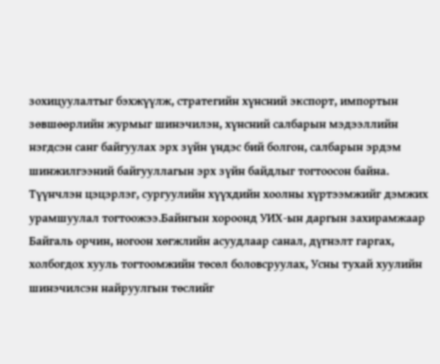зохицуулалтыг бэхжүүлж, стратегийн хүнсний экспорт, импортын зөвшөөрлийн журмыг шинэчилэн, хүнсний салбарын мэдээллийн нэгдсэн санг байгуулах эрх зүйн үндэс бий болгон, салбарын эрдэм шинжилгээний байгууллагын эрх зүйн байдлыг тогтоосон байна. Түүнчлэн цэцэрлэг, сургуулийн хүүхдийн хоолны хүртээмжийг дэмжих урамшуулал тогтоожээ.Байнгын хороонд УИХ-ын даргын захирамжаар Байгаль орчин, ногоон хөгжлийн асуудлаар санал, дүгнэлт гаргах, холбогдох хууль тогтоомжийн төсөл боловсруулах, Усны тухай хуулийн шинэчилсэн найруулгын төслийг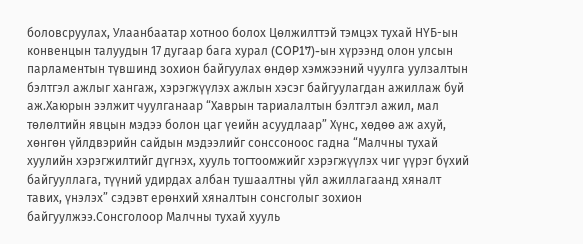боловсруулах, Улаанбаатар хотноо болох Цөлжилттэй тэмцэх тухай НҮБ-ын конвенцын талуудын 17 дугаар бага хурал (COP17)-ын хүрээнд олон улсын парламентын түвшинд зохион байгуулах өндөр хэмжээний чуулга уулзалтын бэлтгэл ажлыг хангаж, хэрэгжүүлэх ажлын хэсэг байгуулагдан ажиллаж буй аж.Хаюрын ээлжит чуулганаар “Хаврын тариалалтын бэлтгэл ажил, мал төлөлтийн явцын мэдээ болон цаг үеийн асуудлаар” Хүнс, хөдөө аж ахуй, хөнгөн үйлдвэрийн сайдын мэдээлийг сонссоноос гадна “Малчны тухай хуулийн хэрэгжилтийг дүгнэх, хууль тогтоомжийг хэрэгжүүлэх чиг үүрэг бүхий байгууллага, түүний удирдах албан тушаалтны үйл ажиллагаанд хяналт тавих, үнэлэх” сэдэвт ерөнхий хяналтын сонсголыг зохион байгуулжээ.Сонсголоор Малчны тухай хууль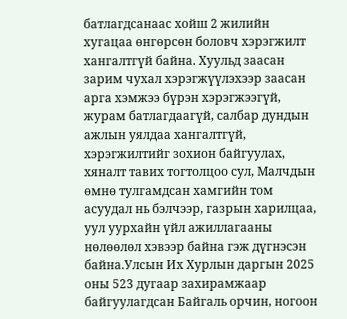батлагдсанаас хойш 2 жилийн хугацаа өнгөрсөн боловч хэрэгжилт хангалтгүй байна. Хуульд заасан зарим чухал хэрэгжүүлэхээр заасан арга хэмжээ бүрэн хэрэгжээгүй, журам батлагдаагүй, салбар дундын ажлын уялдаа хангалтгүй, хэрэгжилтийг зохион байгуулах, хяналт тавих тогтолцоо сул, Малчдын өмнө тулгамдсан хамгийн том асуудал нь бэлчээр, газрын харилцаа, уул уурхайн үйл ажиллагааны нөлөөлөл хэвээр байна гэж дүгнэсэн байна.Улсын Их Хурлын даргын 2025 оны 523 дугаар захирамжаар байгуулагдсан Байгаль орчин, ногоон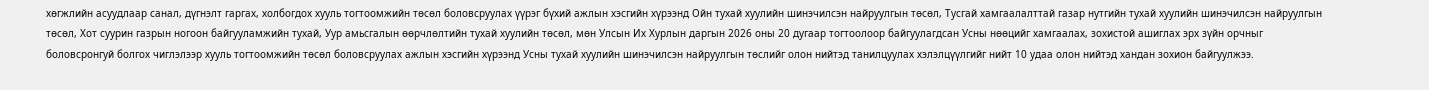хөгжлийн асуудлаар санал, дүгнэлт гаргах, холбогдох хууль тогтоомжийн төсөл боловсруулах үүрэг бүхий ажлын хэсгийн хүрээнд Ойн тухай хуулийн шинэчилсэн найруулгын төсөл, Тусгай хамгаалалттай газар нутгийн тухай хуулийн шинэчилсэн найруулгын төсөл, Хот суурин газрын ногоон байгууламжийн тухай, Уур амьсгалын өөрчлөлтийн тухай хуулийн төсөл, мөн Улсын Их Хурлын даргын 2026 оны 20 дугаар тогтоолоор байгуулагдсан Усны нөөцийг хамгаалах, зохистой ашиглах эрх зүйн орчныг боловсронгуй болгох чиглэлээр хууль тогтоомжийн төсөл боловсруулах ажлын хэсгийн хүрээнд Усны тухай хуулийн шинэчилсэн найруулгын төслийг олон нийтэд танилцуулах хэлэлцүүлгийг нийт 10 удаа олон нийтэд хандан зохион байгуулжээ.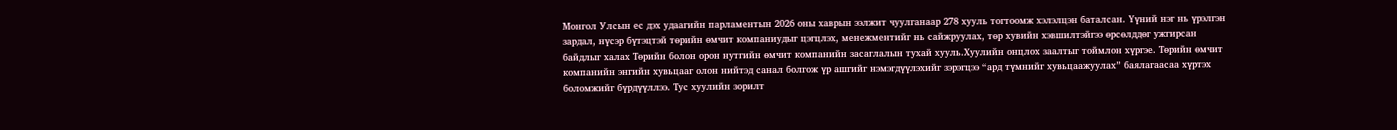Монгол Улсын ес дэх удаагийн парламентын 2026 оны хаврын ээлжит чуулганаар 278 хууль тогтоомж хэлэлцэн баталсан. Үүний нэг нь үрэлгэн зардал, нүсэр бүтэцтэй төрийн өмчит компаниудыг цэгцлэх, менежментийг нь сайжруулах, төр хувийн хэвшилтэйгээ өрсөлддөг ужгирсан байдлыг халах Төрийн болон орон нутгийн өмчит компанийн засаглалын тухай хууль.Хуулийн онцлох заалтыг тоймлон хүргэе. Төрийн өмчит компанийн энгийн хувьцааг олон нийтэд санал болгож үр ашгийг нэмэгдүүлэхийг зэрэгцээ “ард түмнийг хувьцаажуулах” баялагаасаа хүртэх боломжийг бүрдүүллээ. Тус хуулийн зорилт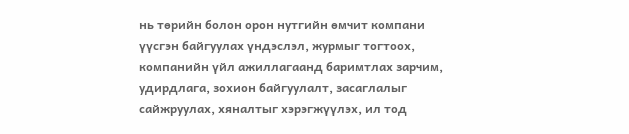нь төрийн болон орон нутгийн өмчит компани үүсгэн байгуулах үндэслэл, журмыг тогтоох, компанийн үйл ажиллагаанд баримтлах зарчим, удирдлага, зохион байгуулалт, засаглалыг сайжруулах, хяналтыг хэрэгжүүлэх, ил тод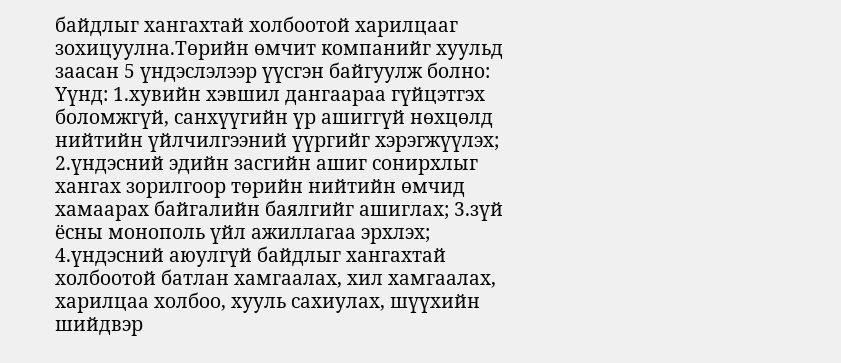байдлыг хангахтай холбоотой харилцааг зохицуулна.Төрийн өмчит компанийг хуульд заасан 5 үндэслэлээр үүсгэн байгуулж болно: Үүнд: 1.хувийн хэвшил дангаараа гүйцэтгэх боломжгүй, санхүүгийн үр ашиггүй нөхцөлд нийтийн үйлчилгээний үүргийг хэрэгжүүлэх; 2.үндэсний эдийн засгийн ашиг сонирхлыг хангах зорилгоор төрийн нийтийн өмчид хамаарах байгалийн баялгийг ашиглах; 3.зүй ёсны монополь үйл ажиллагаа эрхлэх; 4.үндэсний аюулгүй байдлыг хангахтай холбоотой батлан хамгаалах, хил хамгаалах, харилцаа холбоо, хууль сахиулах, шүүхийн шийдвэр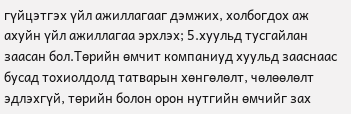гүйцэтгэх үйл ажиллагааг дэмжих, холбогдох аж ахуйн үйл ажиллагаа эрхлэх; 5.хуульд тусгайлан заасан бол.Төрийн өмчит компаниуд хуульд зааснаас бусад тохиолдолд татварын хөнгөлөлт, чөлөөлөлт эдлэхгүй, төрийн болон орон нутгийн өмчийг зах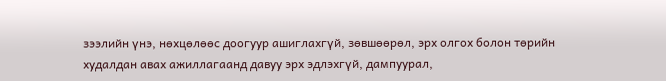зээлийн үнэ, нөхцөлөөс доогуур ашиглахгүй, зөвшөөрөл, эрх олгох болон төрийн худалдан авах ажиллагаанд давуу эрх эдлэхгүй, дампуурал,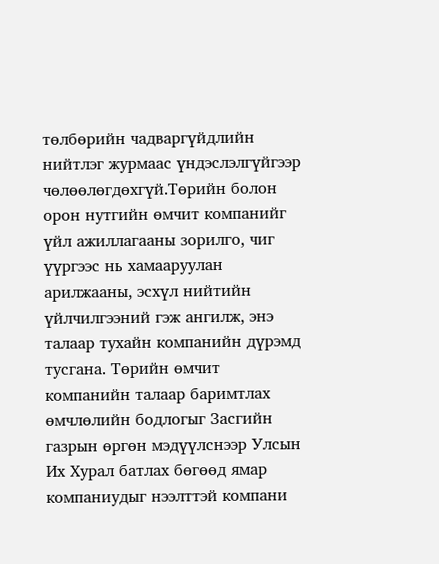төлбөрийн чадваргүйдлийн нийтлэг журмаас үндэслэлгүйгээр чөлөөлөгдөхгүй.Төрийн болон орон нутгийн өмчит компанийг үйл ажиллагааны зорилго, чиг үүргээс нь хамааруулан арилжааны, эсхүл нийтийн үйлчилгээний гэж ангилж, энэ талаар тухайн компанийн дүрэмд тусгана. Төрийн өмчит компанийн талаар баримтлах өмчлөлийн бодлогыг Засгийн газрын өргөн мэдүүлснээр Улсын Их Хурал батлах бөгөөд ямар компаниудыг нээлттэй компани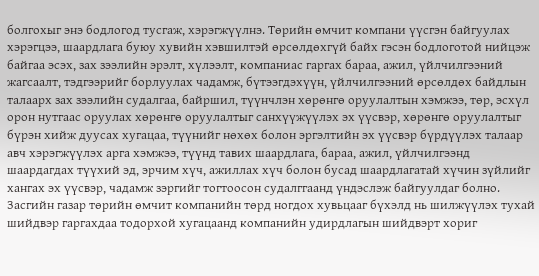болгохыг энэ бодлогод тусгаж, хэрэгжүүлнэ. Төрийн өмчит компани үүсгэн байгуулах хэрэгцээ, шаардлага буюу хувийн хэвшилтэй өрсөлдөхгүй байх гэсэн бодлоготой нийцэж байгаа эсэх, зах зээлийн эрэлт, хүлээлт, компаниас гаргах бараа, ажил, үйлчилгээний жагсаалт, тэдгээрийг борлуулах чадамж, бүтээгдэхүүн, үйлчилгээний өрсөлдөх байдлын талаарх зах зээлийн судалгаа, байршил, түүнчлэн хөрөнгө оруулалтын хэмжээ, төр, эсхүл орон нутгаас оруулах хөрөнгө оруулалтыг санхүүжүүлэх эх үүсвэр, хөрөнгө оруулалтыг бүрэн хийж дуусах хугацаа, түүнийг нөхөх болон эргэлтийн эх үүсвэр бүрдүүлэх талаар авч хэрэгжүүлэх арга хэмжээ, түүнд тавих шаардлага, бараа, ажил, үйлчилгээнд шаардагдах түүхий эд, эрчим хүч, ажиллах хүч болон бусад шаардлагатай хүчин зүйлийг хангах эх үүсвэр, чадамж зэргийг тогтоосон судалггаанд үндэслэж байгуулдаг болно. Засгийн газар төрийн өмчит компанийн төрд ногдох хувьцааг бүхэлд нь шилжүүлэх тухай шийдвэр гаргахдаа тодорхой хугацаанд компанийн удирдлагын шийдвэрт хориг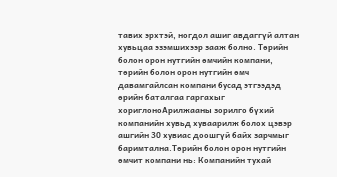тавих эрхтэй, ногдол ашиг авдаггүй алтан хувьцаа эзэмшихээр зааж болно. Төрийн болон орон нутгийн өмчийн компани, төрийн болон орон нутгийн өмч давамгайлсан компани бусад этгээдэд өрийн баталгаа гаргахыг хориглоноАрилжааны зорилго бүхий компанийн хувьд хуваарилж болох цэвэр ашгийн 30 хувиас доошгүй байх зарчмыг баримтална.Төрийн болон орон нутгийн өмчит компани нь: Компанийн тухай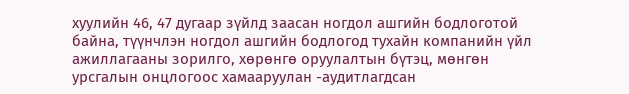хуулийн 46, 47 дугаар зүйлд заасан ногдол ашгийн бодлоготой байна, түүнчлэн ногдол ашгийн бодлогод тухайн компанийн үйл ажиллагааны зорилго, хөрөнгө оруулалтын бүтэц, мөнгөн урсгалын онцлогоос хамааруулан -аудитлагдсан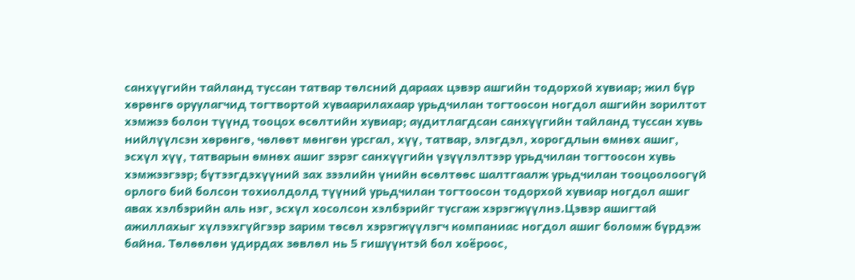санхүүгийн тайланд туссан татвар төлсний дараах цэвэр ашгийн тодорхой хувиар; жил бүр хөрөнгө оруулагчид тогтвортой хуваарилахаар урьдчилан тогтоосон ногдол ашгийн зорилтот хэмжээ болон түүнд тооцох өсөлтийн хувиар; аудитлагдсан санхүүгийн тайланд туссан хувь нийлүүлсэн хөрөнгө, чөлөөт мөнгөн урсгал, хүү, татвар, элэгдэл, хорогдлын өмнөх ашиг, эсхүл хүү, татварын өмнөх ашиг зэрэг санхүүгийн үзүүлэлтээр урьдчилан тогтоосон хувь хэмжээгээр; бүтээгдэхүүний зах зээлийн үнийн өсөлтөөс шалтгаалж урьдчилан тооцоолоогүй орлого бий болсон тохиолдолд түүний урьдчилан тогтоосон тодорхой хувиар ногдол ашиг авах хэлбэрийн аль нэг, эсхүл хосолсон хэлбэрийг тусгаж хэрэгжүүлнэ.Цэвэр ашигтай ажиллахыг хүлээхгүйгээр зарим төсөл хэрэгжүүлэгч компаниас ногдол ашиг боломж бүрдэж байна. Төлөөлөн удирдах зөвлөл нь 5 гишүүнтэй бол хоёроос,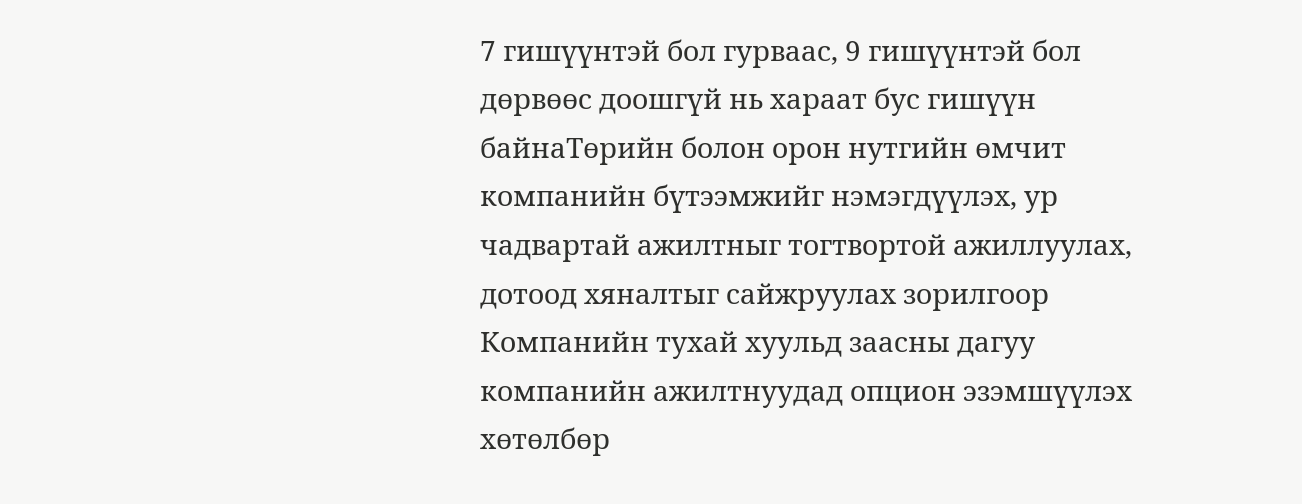7 гишүүнтэй бол гурваас, 9 гишүүнтэй бол дөрвөөс доошгүй нь хараат бус гишүүн байнаТөрийн болон орон нутгийн өмчит компанийн бүтээмжийг нэмэгдүүлэх, ур чадвартай ажилтныг тогтвортой ажиллуулах, дотоод хяналтыг сайжруулах зорилгоор Компанийн тухай хуульд заасны дагуу компанийн ажилтнуудад опцион эзэмшүүлэх хөтөлбөр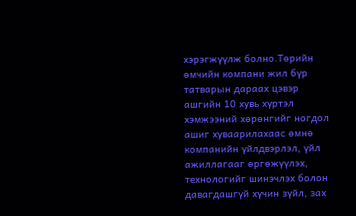хэрэгжүүлж болно.Төрийн өмчийн компани жил бүр татварын дараах цэвэр ашгийн 10 хувь хүртэл хэмжээний хөрөнгийг ногдол ашиг хуваарилахаас өмнө компанийн үйлдвэрлэл, үйл ажиллагааг өргөжүүлэх, технологийг шинэчлэх болон давагдашгүй хүчин зүйл, зах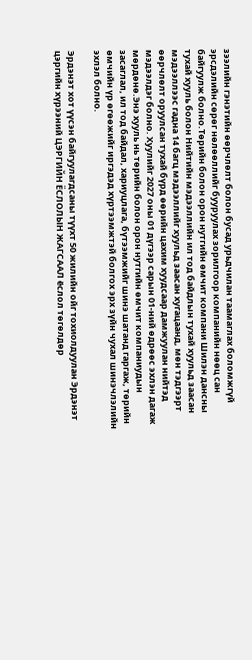зээлийн гэнэтийн өөрчлөлт болон бусад урьдчилан таамаглах боломжгүй эрсдэлийн сөрөг нөлөөллийг бууруулах зорилгоор компанийн нөөц сан байгуулж болно.Төрийн болон орон нутгийн өмчит компани Шилэн дансны тухай хууль болон Нийтийн мэдээллийн ил тод байдлын тухай хуульд заасан мэдээллээс гадна 14 багц мэдээллийг хуульд заасан хугацаанд, мөн тэдгээрт өөрчлөлт оруулсан тухай бүрд өөрийн цахим хуудсаар дамжуулан нийтэд мэдээлдэг болно. Хуулийг 2027 оны 01 дүгээр сарын 01-ний өдрөөс эхлэн дагаж мөрдөнө.Энэ хууль нь төрийн болон орон нутгийн өмчит компаниудын засаглал, ил тод байдал, хариуцлага, бүтээмжийг шинэ шатанд гаргаж, төрийн өмчийн үр өгөөжийг иргэдэд хүртээмжтэй болгох эрх зүйн чухал шинэчлэлийн эхлэл болно.

Эрдэнэт хот үүсэн байгуулагдсаны түүхт 50 жилийн ойг тохиолдуулан Эрдэнэт цэргийн хүрээний ЦЭРГИЙН ЁСЛОЛЫН ЖАГСААЛ ёслол төгөлдөр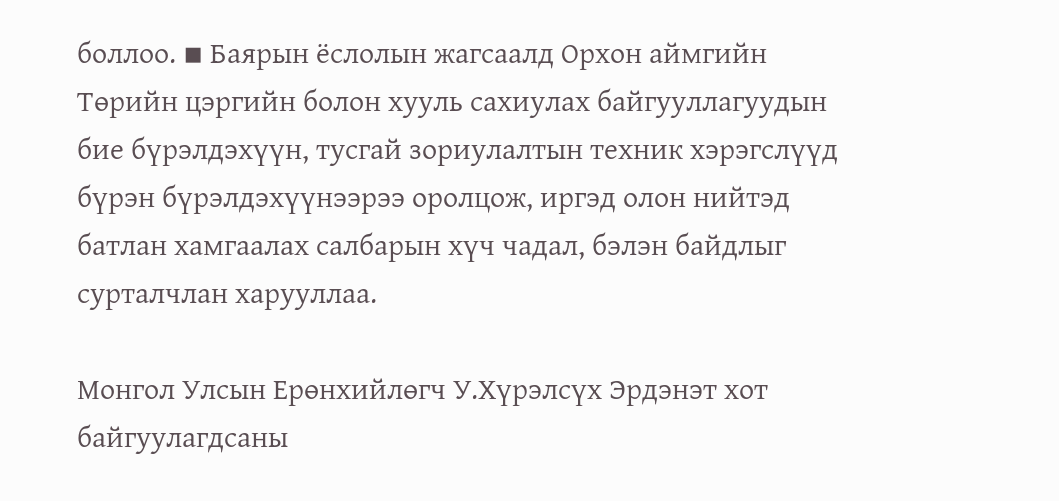боллоо. ▪ Баярын ёслолын жагсаалд Орхон аймгийн Төрийн цэргийн болон хууль сахиулах байгууллагуудын бие бүрэлдэхүүн, тусгай зориулалтын техник хэрэгслүүд бүрэн бүрэлдэхүүнээрээ оролцож, иргэд олон нийтэд батлан хамгаалах салбарын хүч чадал, бэлэн байдлыг сурталчлан харууллаа.

Монгол Улсын Ерөнхийлөгч У.Хүрэлсүх Эрдэнэт хот байгуулагдсаны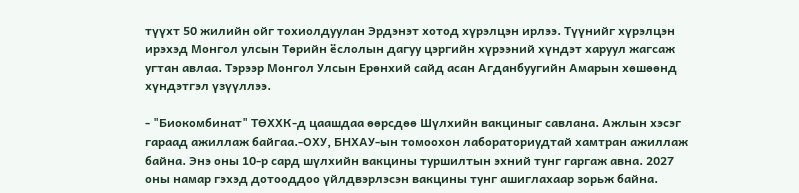түүхт 50 жилийн ойг тохиолдуулан Эрдэнэт хотод хүрэлцэн ирлээ. Түүнийг хүрэлцэн ирэхэд Монгол улсын Төрийн ёслолын дагуу цэргийн хүрээний хүндэт харуул жагсаж угтан авлаа. Тэрээр Монгол Улсын Ерөнхий сайд асан Агданбуугийн Амарын хөшөөнд хүндэтгэл үзүүллээ.

- "Биокомбинат" ТӨХХК-д цаашдаа өөрсдөө Шүлхийн вакциныг савлана. Ажлын хэсэг гараад ажиллаж байгаа.-ОХУ, БНХАУ-ын томоохон лабораториудтай хамтран ажиллаж байна. Энэ оны 10-р сард шүлхийн вакцины туршилтын эхний тунг гаргаж авна. 2027 оны намар гэхэд дотооддоо үйлдвэрлэсэн вакцины тунг ашиглахаар зорьж байна.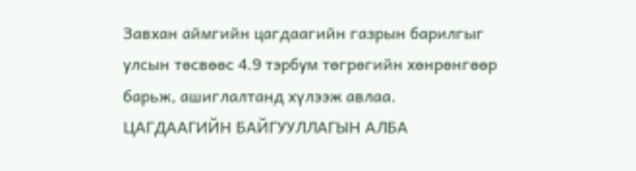Завхан аймгийн цагдаагийн газрын барилгыг улсын төсвөөс 4.9 тэрбум төгрөгийн хөнрөнгөөр барьж, ашиглалтанд хүлээж авлаа. ЦАГДААГИЙН БАЙГУУЛЛАГЫН АЛБА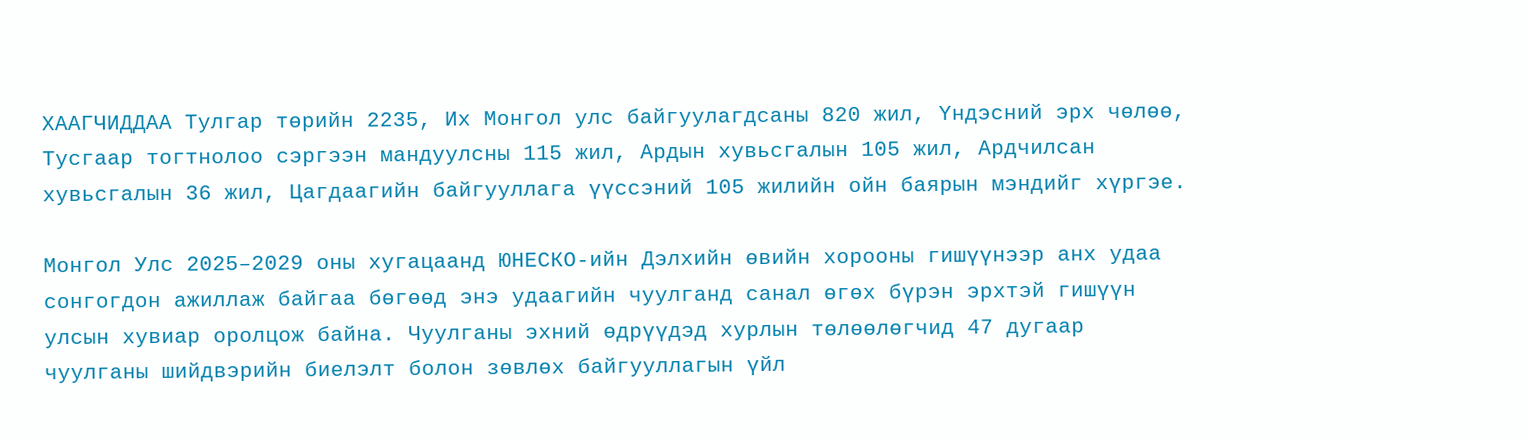ХААГЧИДДАА Тулгар төрийн 2235, Их Монгол улс байгуулагдсаны 820 жил, Үндэсний эрх чөлөө, Тусгаар тогтнолоо сэргээн мандуулсны 115 жил, Ардын хувьсгалын 105 жил, Ардчилсан хувьсгалын 36 жил, Цагдаагийн байгууллага үүссэний 105 жилийн ойн баярын мэндийг хүргэе.

Монгол Улс 2025–2029 оны хугацаанд ЮНЕСКО-ийн Дэлхийн өвийн хорооны гишүүнээр анх удаа сонгогдон ажиллаж байгаа бөгөөд энэ удаагийн чуулганд санал өгөх бүрэн эрхтэй гишүүн улсын хувиар оролцож байна. Чуулганы эхний өдрүүдэд хурлын төлөөлөгчид 47 дугаар чуулганы шийдвэрийн биелэлт болон зөвлөх байгууллагын үйл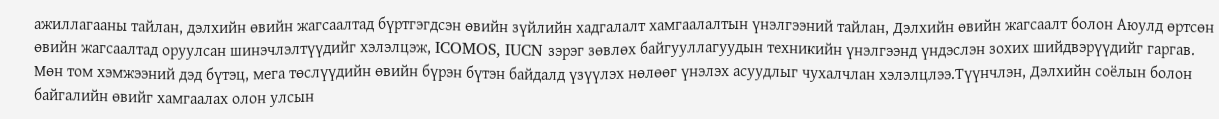ажиллагааны тайлан, дэлхийн өвийн жагсаалтад бүртгэгдсэн өвийн зүйлийн хадгалалт хамгаалалтын үнэлгээний тайлан, Дэлхийн өвийн жагсаалт болон Аюулд өртсөн өвийн жагсаалтад оруулсан шинэчлэлтүүдийг хэлэлцэж, ICOMOS, IUCN зэрэг зөвлөх байгууллагуудын техникийн үнэлгээнд үндэслэн зохих шийдвэрүүдийг гаргав. Мөн том хэмжээний дэд бүтэц, мега төслүүдийн өвийн бүрэн бүтэн байдалд үзүүлэх нөлөөг үнэлэх асуудлыг чухалчлан хэлэлцлээ.Түүнчлэн, Дэлхийн соёлын болон байгалийн өвийг хамгаалах олон улсын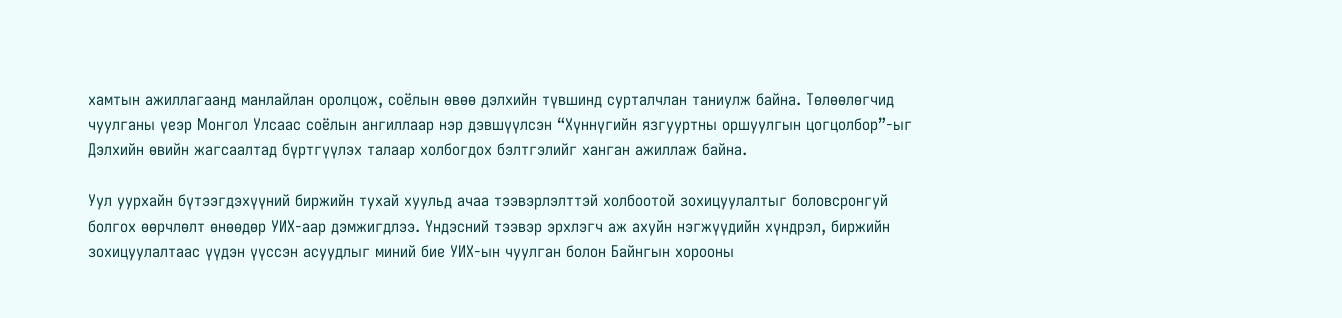хамтын ажиллагаанд манлайлан оролцож, соёлын өвөө дэлхийн түвшинд сурталчлан таниулж байна. Төлөөлөгчид чуулганы үеэр Монгол Улсаас соёлын ангиллаар нэр дэвшүүлсэн “Хүннүгийн язгууртны оршуулгын цогцолбор”-ыг Дэлхийн өвийн жагсаалтад бүртгүүлэх талаар холбогдох бэлтгэлийг ханган ажиллаж байна.

Уул уурхайн бүтээгдэхүүний биржийн тухай хуульд ачаа тээвэрлэлттэй холбоотой зохицуулалтыг боловсронгуй болгох өөрчлөлт өнөөдөр УИХ-аар дэмжигдлээ. Үндэсний тээвэр эрхлэгч аж ахуйн нэгжүүдийн хүндрэл, биржийн зохицуулалтаас үүдэн үүссэн асуудлыг миний бие УИХ-ын чуулган болон Байнгын хорооны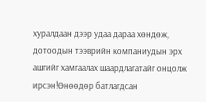хуралдаан дээр удаа дараа хөндөж, дотоодын тээврийн компаниудын эрх ашгийг хамгаалах шаардлагатайг онцолж ирсэн!Өнөөдөр батлагдсан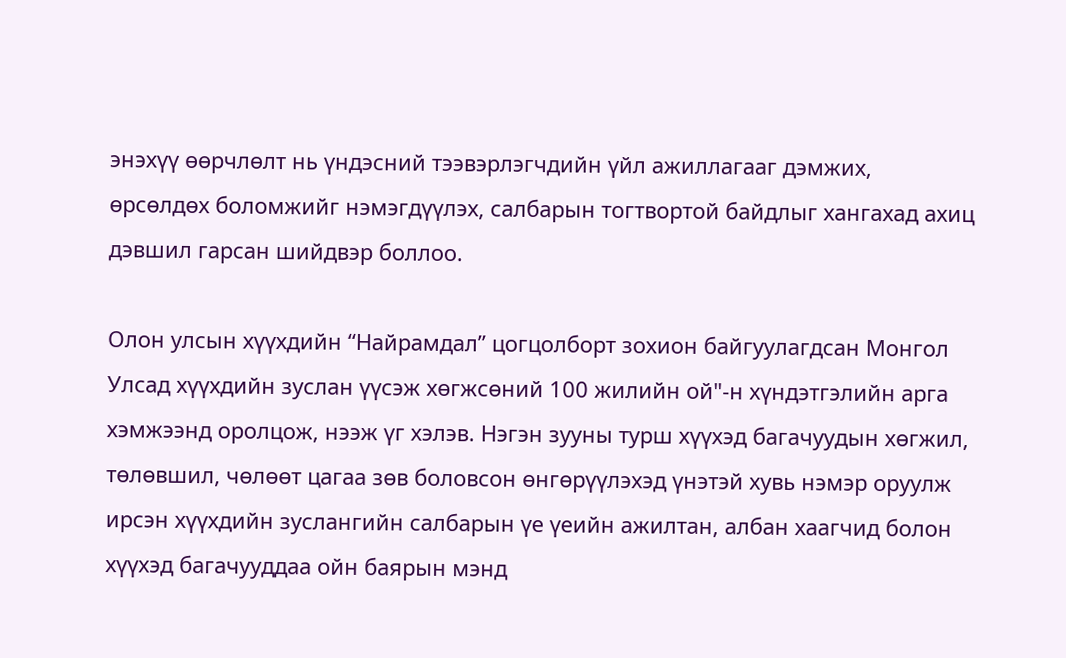энэхүү өөрчлөлт нь үндэсний тээвэрлэгчдийн үйл ажиллагааг дэмжих, өрсөлдөх боломжийг нэмэгдүүлэх, салбарын тогтвортой байдлыг хангахад ахиц дэвшил гарсан шийдвэр боллоо.

Олон улсын хүүхдийн “Найрамдал” цогцолборт зохион байгуулагдсан Монгол Улсад хүүхдийн зуслан үүсэж хөгжсөний 100 жилийн ой"-н хүндэтгэлийн арга хэмжээнд оролцож, нээж үг хэлэв. Нэгэн зууны турш хүүхэд багачуудын хөгжил, төлөвшил, чөлөөт цагаа зөв боловсон өнгөрүүлэхэд үнэтэй хувь нэмэр оруулж ирсэн хүүхдийн зуслангийн салбарын үе үеийн ажилтан, албан хаагчид болон хүүхэд багачууддаа ойн баярын мэнд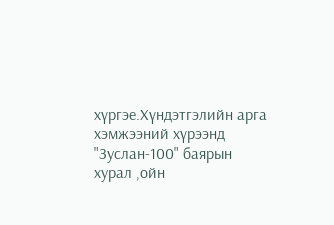хүргэе.Хүндэтгэлийн арга хэмжээний хүрээнд "Зуслан-100" баярын хурал ,ойн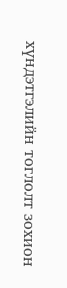хүндэтгэлийн тоглолт зохион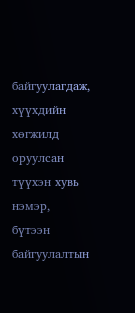байгуулагдаж, хүүхдийн хөгжилд оруулсан түүхэн хувь нэмэр, бүтээн байгуулалтын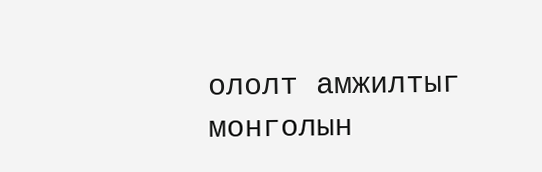ололт амжилтыг монголын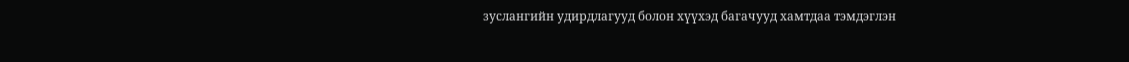зуслангийн удирдлагууд болон хүүхэд багачууд хамтдаа тэмдэглэн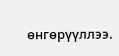өнгөрүүллээ.